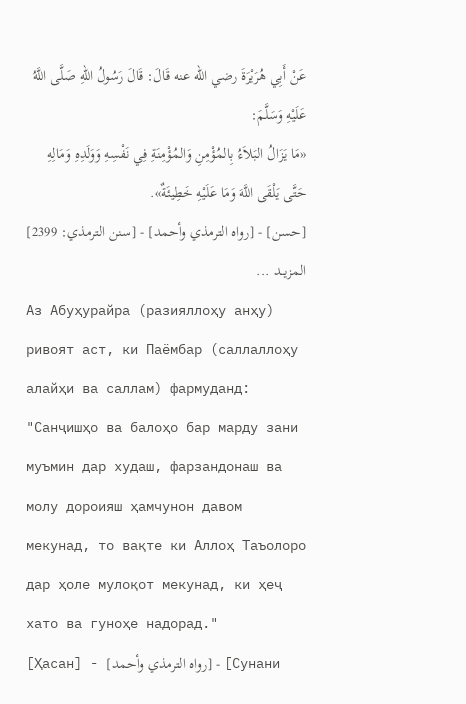عَنْ أَبِي هُرَيْرَةَ رضي الله عنه قَالَ: قَالَ رَسُولُ اللهِ صَلَّى اللَّهُ عَلَيْهِ وَسَلَّمَ:
«مَا يَزَالُ البَلاَءُ بِالمُؤْمِنِ وَالمُؤْمِنَةِ فِي نَفْسِهِ وَوَلَدِهِ وَمَالِهِ حَتَّى يَلْقَى اللَّهَ وَمَا عَلَيْهِ خَطِيئَةٌ».
[حسن] - [رواه الترمذي وأحمد] - [سنن الترمذي: 2399]
المزيــد ...
Аз Абуҳурайра (разияллоҳу анҳу) ривоят аст, ки Паёмбар (саллаллоҳу алайҳи ва саллам) фармуданд:
"Санҷишҳо ва балоҳо бар марду зани муъмин дар худаш, фарзандонаш ва молу дороияш ҳамчунон давом мекунад, то вақте ки Аллоҳ Таъолоро дар ҳоле мулоқот мекунад, ки ҳеҷ хато ва гуноҳе надорад."
[Ҳасан] - [رواه الترمذي وأحمد] - [Сунани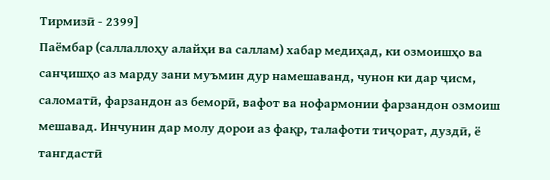Тирмизӣ - 2399]
Паёмбар (саллаллоҳу алайҳи ва саллам) хабар медиҳад, ки озмоишҳо ва санҷишҳо аз марду зани муъмин дур намешаванд, чунон ки дар ҷисм, саломатӣ, фарзандон аз беморӣ, вафот ва нофармонии фарзандон озмоиш мешавад. Инчунин дар молу дорои аз фақр, талафоти тиҷорат, дуздӣ, ё тангдастӣ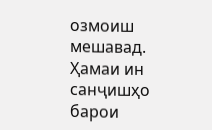озмоиш мешавад. Ҳамаи ин санҷишҳо барои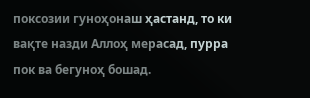поксозии гуноҳонаш ҳастанд, то ки вақте назди Аллоҳ мерасад, пурра пок ва бегуноҳ бошад.